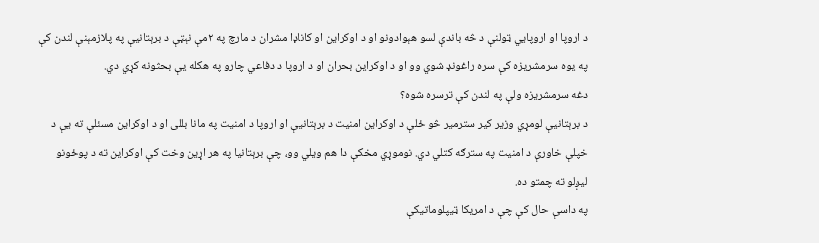د اروپا او اروپايي ټولنې د څه باندې لسو هېوادونو او د اوکراين او کاناډا مشران د مارچ په ۲مې نېټې د برېتانيې په پلازمېنې لندن کې په يوه سرمشريزه کې سره راغونډ شوي وو او د اوکراين بحران او د اروپا د دفاعي چارو په هکله يې بحثونه کړي دي.
دغه سرمشريزه ولې په لندن کې ترسره شوه؟
د برېتانيې لومړي وزير کير سترمير څو ځلې د اوکراين امنيت د برېتانيې او اروپا د امنيت په مانا بللی او د اوکراين مسئلې ته يې د خپلې خاورې د امنيت په سترګه کتلي دي. نوموړي مخکې دا هم ويلي وو، چې برېتانيا په هر اړين وخت کې اوکراين ته د پوځونو ليږلو ته چمتو ده.
په داسې حال کې چې د امریکا ټيپلوماتیکې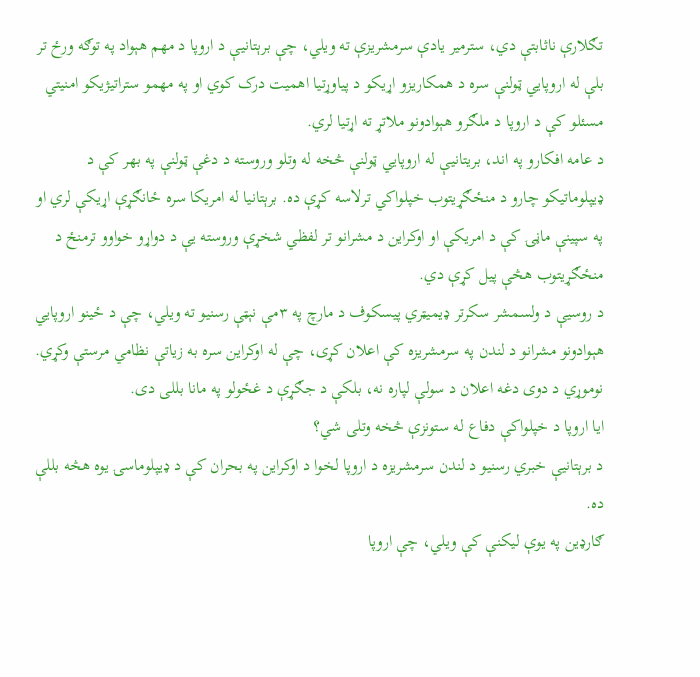تګلارې ناثابتې دي، سترمير يادې سرمشريزې ته ويلي، چې برېتانيې د اروپا د مهم هېواد په توګه ورځ تر بلې له اروپايي ټولنې سره د همکاريزو اړيکو د پياوړتيا اهميت درک کوي او په مهمو ستراتيژيکو امنيتي مسئلو کې د اروپا د ملګرو هېوادونو ملاتړ ته اړتيا لري.
د عامه افکارو په اند، بریتانيې له اروپايي ټولنې څخه له وتلو وروسته د دغې ټولنې په بهر کې د ډيپلوماتيکو چارو د منځګړيتوب خپلواکي ترلاسه کړې ده. برېتانيا له امريکا سره ځانګړې اړيکې لري او په سپينې ماڼۍ کې د امريکې او اوکراين د مشرانو تر لفظي شخړې وروسته يې د دواړو خواوو ترمنځ د منځګړيتوب هڅې پيل کړې دي.
د روسیې د ولسمشر سکرتر ډيميټري پيسکوف د مارچ په ۳مې نېټې رسنيو ته ويلي، چې د ځينو اروپايي هېوادونو مشرانو د لندن په سرمشريزه کې اعلان کړی، چې له اوکراين سره به زياتې نظامي مرستې وکړي. نوموړي د دوی دغه اعلان د سولې لپاره نه، بلکې د جګړې د غځولو په مانا بللی دی.
ايا اروپا د خپلواکې دفاع له ستونزې څخه وتلی شي؟
د برېتانيې خبري رسنيو د لندن سرمشريزه د اروپا لخوا د اوکراين په بحران کې د ډيپلوماسۍ يوه هڅه بللې ده.
ګارډين په يوې لیکنې کې ويلي، چې اروپا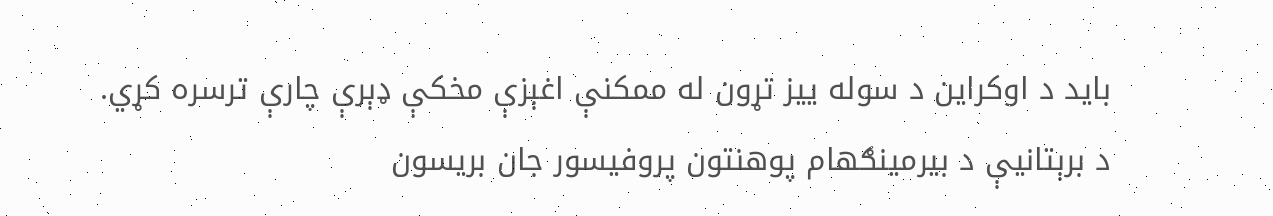باید د اوکراين د سوله ييز تړون له ممکنې اغېزې مخکې ډېرې چارې ترسره کړي.
د برېتانيې د بيرمينګهام پوهنتون پروفيسور جان بريسون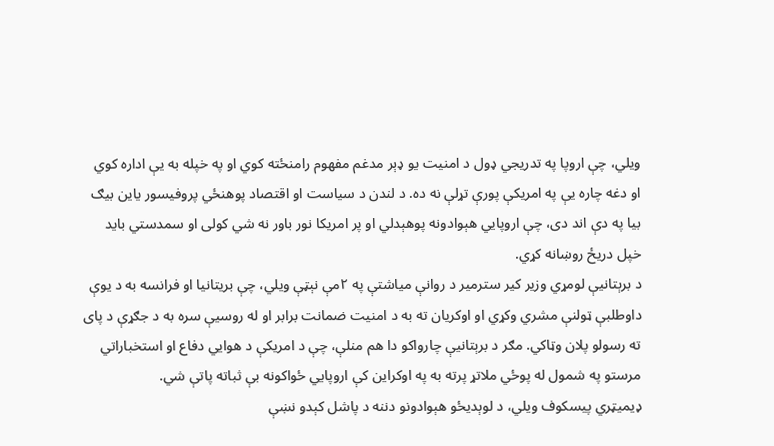ويلي، چې اروپا په تدريجي ډول د امنيت يو ډېر مدغم مفهوم رامنځته کوي او په خپله به یې اداره کوي او دغه چاره يې په امريکې پورې تړلې نه ده. د لندن د سياست او اقتصاد پوهنځي پروفيسور ياين بيګ بيا په دې اند دی، چې اروپايي هېوادونه پوهېدلي او پر امريکا نور باور نه شي کولی او سمدستي باید خپل دريځ روښانه کړي.
د برېتانيې لومړي وزير کير سترمير د روانې مياشتې په ۲مې نېټې ويلي، چې بريتانيا او فرانسه به د يوې داوطلبې ټولنې مشري وکړي او اوکريان ته به د امنيت ضمانت برابر او له روسیې سره به د جګړې د پای ته رسولو پلان وټاکي. مګر د برېتانيې چارواکو دا هم منلې، چې د امريکې د هوايي دفاع او استخباراتي مرستو په شمول له پوځي ملاتړ پرته به په اوکراين کې اروپايي ځواکونه بې ثباته پاتې شي.
ډيميټري پيسکوف ويلي، د لوېديځو هېوادونو دننه د پاشل کېدو نښې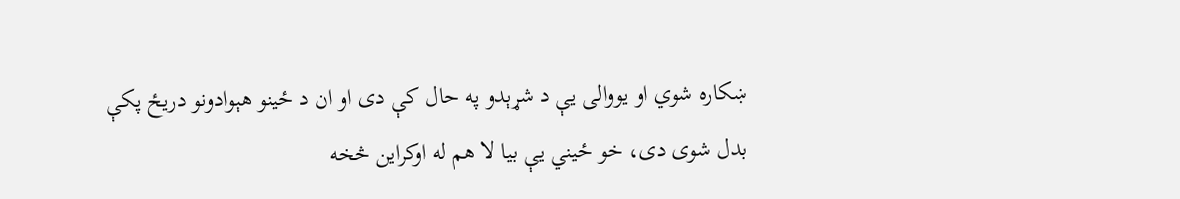ښکاره شوي او يووالی یې د شړېدو په حال کې دی او ان د ځينو هېوادونو دريځ پکې بدل شوی دی، خو ځيني یې بیا لا هم له اوکراين څخه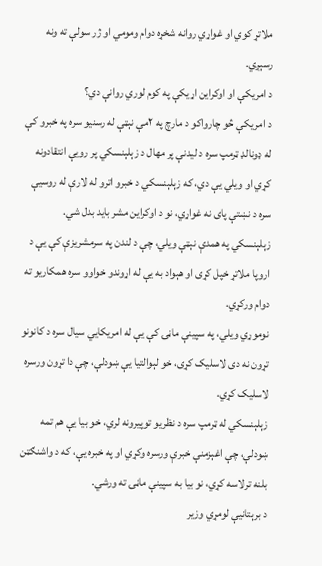ملاتړ کوي او غواړي روانه شخړه دوام ومومي او ژر سولې ته ونه رسېږي.
د امريکې او اوکراين اړيکې په کوم لوري روانې دي؟
د امريکې څو چارواکو د مارچ په ۲مې نېټې له رسنيو سره په خبرو کې له ډونالډ ټرمپ سره د ليدنې پر مهال د زېلېنسکي پر رويې انتقادونه کړي او ويلي يې دي، که زېلېنسکي د خبرو اترو له لارې له روسیې سره د نښتې پای نه غواړي، نو د اوکراين مشر باید بدل شي.
زېلېنسکي په همدې نېټې ويلي، چې د لندن په سرمشريزې کې يې د اروپا ملاتړ خپل کړی او هېواد به یې له اړوندو خواوو سره همکاريو ته دوام ورکړي.
نوموړي ويلي، په سپينې ماڼۍ کې يې له امريکايي سیال سره د کانونو تړون نه دی لاسليک کړی، خو لېوالتيا يې ښودلې، چې دا تړون ورسره لاسليک کړي.
زېلېنسکي له ټرمپ سره د نظريو توپيرونه لري، خو بیا يې هم تمه ښودلې، چې اغېزمنې خبرې ورسره وکړي او په خبره يې، که د واشنګټن بلنه ترلاسه کړي، نو بيا به سپينې ماڼۍ ته ورشي.
د برېتانيې لومړي وزير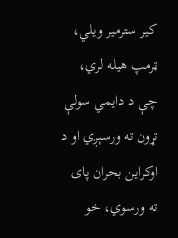کير سترمير ويلي، ټرمپ هيله لري، چې د دايمي سولې تړون ته ورسېږي او د اوکراين بحران پای ته ورسوي، خو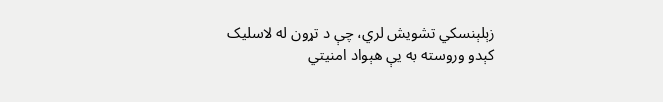زېلېنسکي تشويش لري، چې د تړون له لاسليک کېدو وروسته به یې هېواد امنيتي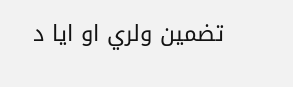تضمين ولري او ایا د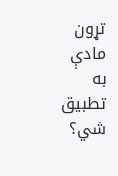تړون مادې به تطبيق شي؟